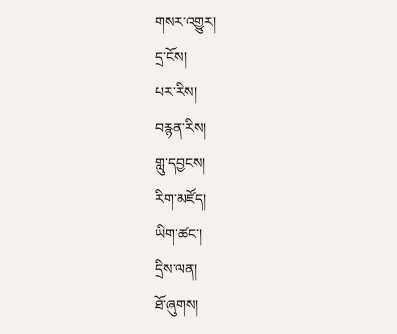གསར་འགྱུར།
དྲ་ངོས།
པར་རིས།
བརྙན་རིས།
གླུ་དབྱངས།
རིག་མཛོད།
ཡིག་ཚང་།
དྲིས་ལན།
ཐོ་ཞུགས།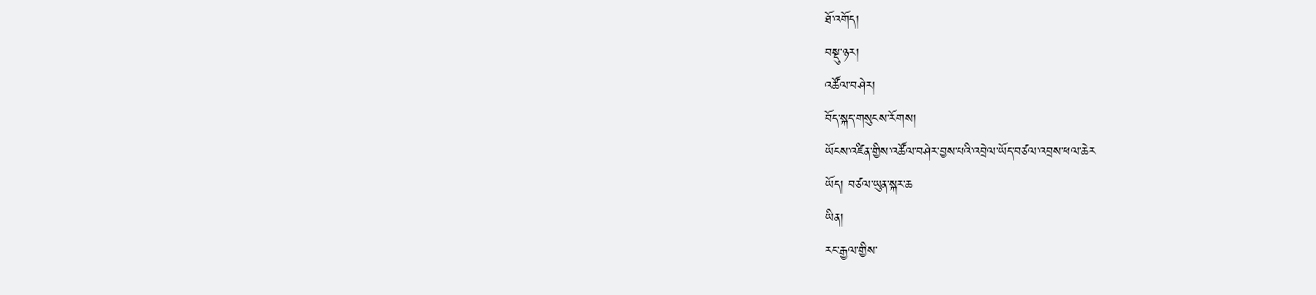ཐོ་འགོད།
བསྡུ་ཉར།
འཚོལ་བཤེར།
བོད་སྐད་གསུངས་རོགས།
ཡོངས་འཛིན་གྱིས་འཚོལ་བཤེར་བྱས་པའི་འབྲེལ་ཡོད་བཙལ་འབྲས་ཕལ་ཆེར
ཡོད། བཙལ་ཡུན་སྐར་ཆ
ཡིན།
རང་རྒྱལ་གྱིས་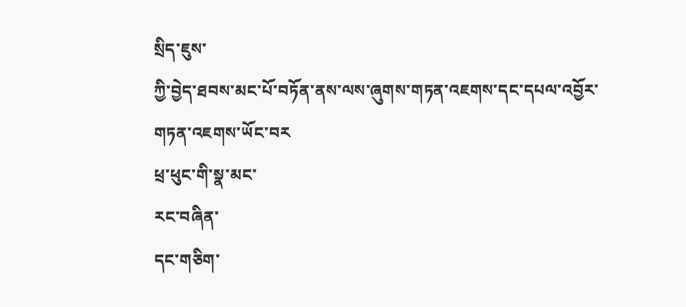སྲིད་ཇུས་
ཀྱི་བྱེད་ཐབས་མང་པོ་བཏོན་ནས་ལས་ཞུགས་གཏན་འཇགས་དང་དཔལ་འབྱོར་གཏན་འཇགས་ཡོང་བར
ཕྲ་ཕུང་གི་སྣ་མང་
རང་བཞིན་
དང་གཅིག་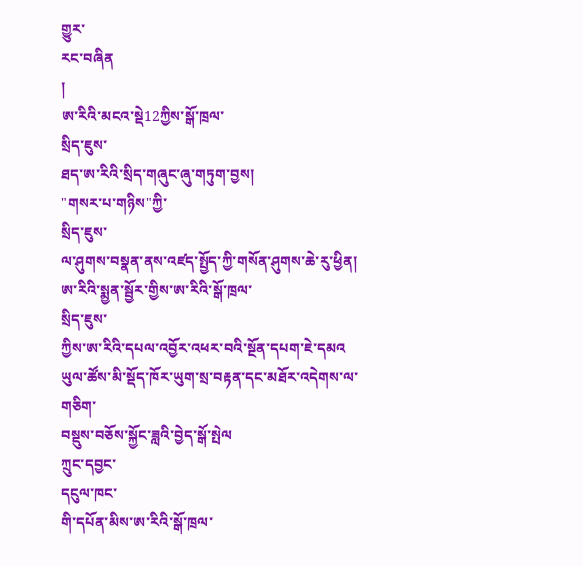གྱུར་
རང་བཞིན
།
ཨ་རིའི་མངའ་སྡེ12ཀྱིས་སྒོ་ཁྲལ་
སྲིད་ཇུས་
ཐད་ཨ་རིའི་སྲིད་གཞུང་ཞུ་གཏུག་བྱས།
"གསར་པ་གཉིས"ཀྱི་
སྲིད་ཇུས་
ལ་ཤུགས་བསྣན་ནས་འཛད་སྤྱོད་ཀྱི་གསོན་ཤུགས་ཆེ་རུ་ཕྱིན།
ཨ་རིའི་སྨྱན་སྦྱོར་གྱིས་ཨ་རིའི་སྒོ་ཁྲལ་
སྲིད་ཇུས་
ཀྱིས་ཨ་རིའི་དཔལ་འབྱོར་འཕར་བའི་སྔོན་དཔག་ཇེ་དམའ
ཡུལ་ཚོས་མི་སྡོད་ཁོར་ཡུག་སྲ་བརྟན་དང་མཐོར་འདེགས་ལ་
གཅིག་
བསྡུས་བཅོས་སྐྱོང་ཟླའི་བྱེད་སྒོ་སྤེལ
ཀྲུང་དབྱང་
དངུལ་ཁང་
གི་དཔོན་མིས་ཨ་རིའི་སྒོ་ཁྲལ་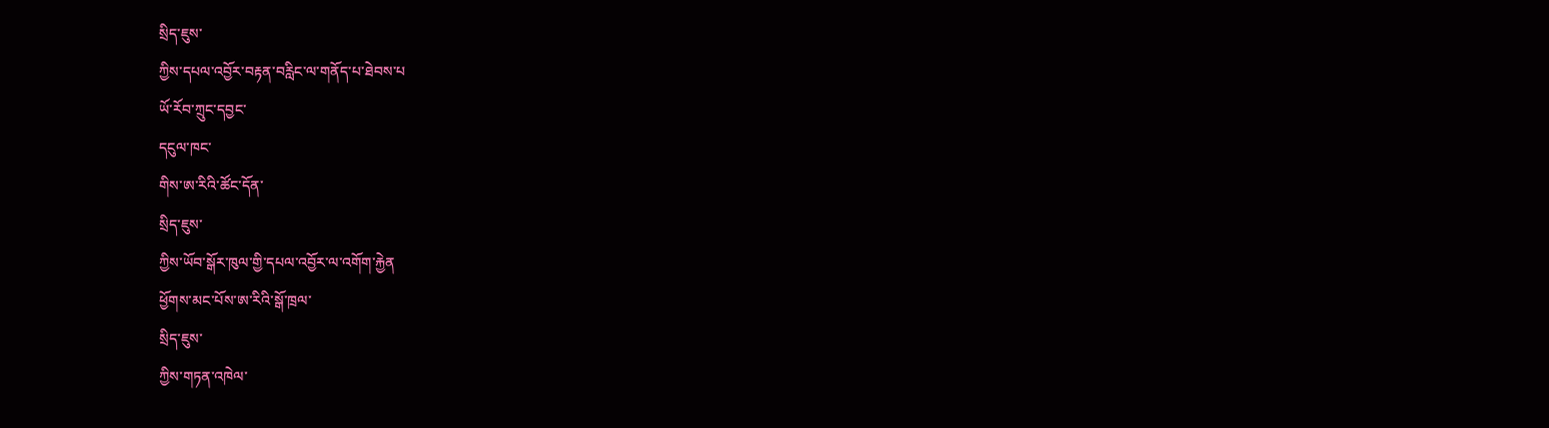སྲིད་ཇུས་
ཀྱིས་དཔལ་འབྱོར་བརྟན་བརླིང་ལ་གནོད་པ་ཐེབས་པ
ཡོ་རོབ་ཀྲུང་དབྱང་
དངུལ་ཁང་
གིས་ཨ་རིའི་ཚོང་དོན་
སྲིད་ཇུས་
ཀྱིས་ཡོབ་སྒོར་ཁུལ་གྱི་དཔལ་འབྱོར་ལ་འགོག་རྐྱེན
ཕྱོགས་མང་པོས་ཨ་རིའི་སྒོ་ཁྲལ་
སྲིད་ཇུས་
ཀྱིས་གཏན་འཁེལ་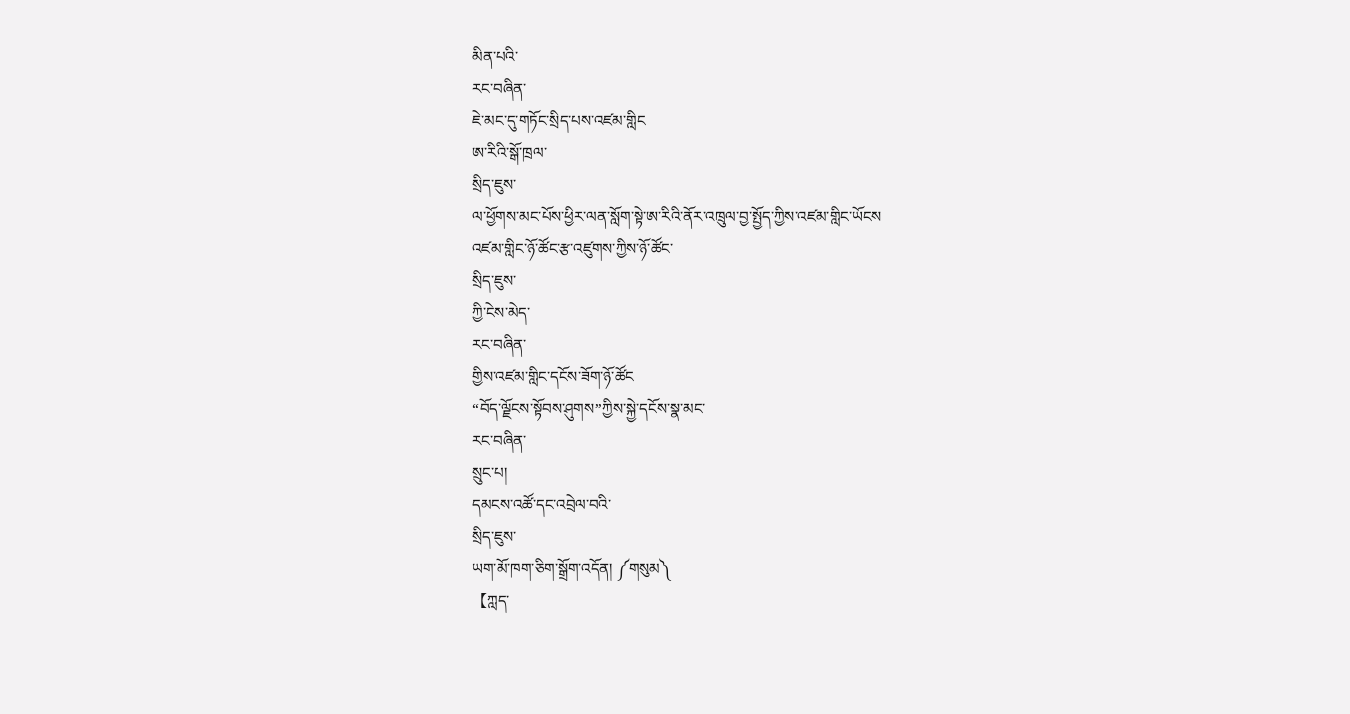མིན་པའི་
རང་བཞིན་
ཇེ་མང་དུ་གཏོང་སྲིད་པས་འཛམ་གླིང
ཨ་རིའི་སྒོ་ཁྲལ་
སྲིད་ཇུས་
ལ་ཕྱོགས་མང་པོས་ཕྱིར་ལན་སློག་སྟེ་ཨ་རིའི་ནོར་འཁྲུལ་བྱ་སྤྱོད་ཀྱིས་འཛམ་གླིང་ཡོངས
འཛམ་གླིང་ཉོ་ཚོང་རྩ་འཛུགས་ཀྱིས་ཉོ་ཚོང་
སྲིད་ཇུས་
ཀྱི་ངེས་མེད་
རང་བཞིན་
གྱིས་འཛམ་གླིང་དངོས་ཟོག་ཉོ་ཚོང
“བོད་ལྗོངས་སྟོབས་ཤུགས”ཀྱིས་སྐྱེ་དངོས་སྣ་མང་
རང་བཞིན་
སྲུང་པ།
དམངས་འཚོ་དང་འབྲེལ་བའི་
སྲིད་ཇུས་
ཡག་མོ་ཁག་ཅིག་སྒྲོག་འདོན། ༼གསུམ༽
【ཀླད་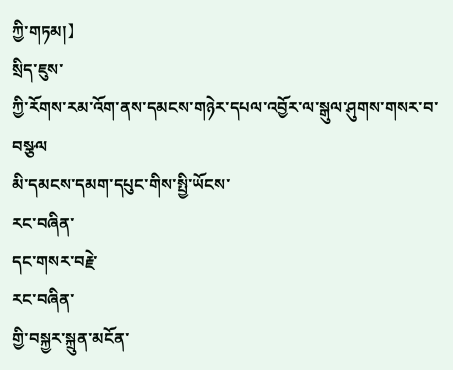ཀྱི་གཏམ།】
སྲིད་ཇུས་
ཀྱི་རོགས་རམ་འོག་ནས་དམངས་གཉེར་དཔལ་འབྱོར་ལ་སྒུལ་ཤུགས་གསར་བ་བསྩལ
མི་དམངས་དམག་དཔུང་གིས་སྤྱི་ཡོངས་
རང་བཞིན་
དང་གསར་བརྗེ་
རང་བཞིན་
གྱི་བསྐྱར་སྐྲུན་མངོན་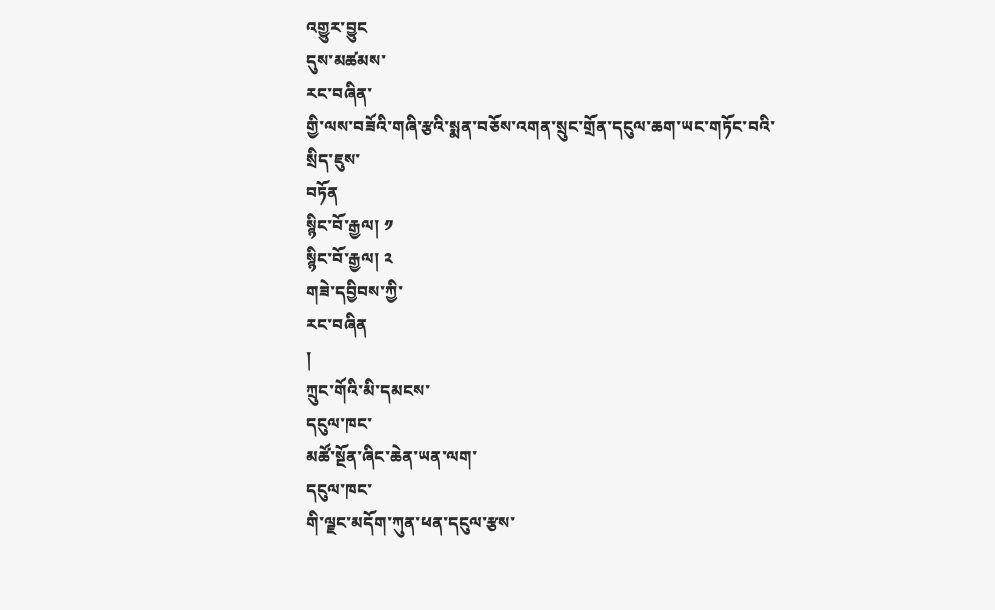འགྱུར་བྱུང
དུས་མཚམས་
རང་བཞིན་
གྱི་ལས་བཟོའི་གཞི་རྩའི་སྨན་བཅོས་འགན་སྲུང་གྲོན་དངུལ་ཆག་ཡང་གཏོང་བའི་
སྲིད་ཇུས་
བཏོན
སྙིང་བོ་རྒྱལ། ༡
སྙིང་བོ་རྒྱལ། ༢
གཟེ་དབྱིབས་ཀྱི་
རང་བཞིན
།
ཀྲུང་གོའི་མི་དམངས་
དངུལ་ཁང་
མཚོ་སྔོན་ཞིང་ཆེན་ཡན་ལག་
དངུལ་ཁང་
གི་ལྗང་མདོག་ཀུན་ཕན་དངུལ་རྩས་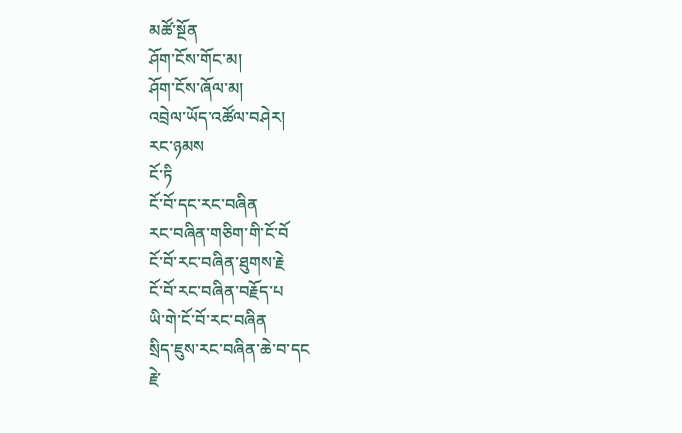མཚོ་སྔོན
ཤོག་ངོས་གོང་མ།
ཤོག་ངོས་ཞོལ་མ།
འབྲེལ་ཡོད་འཚོལ་བཤེར།
རང་ཉམས
ངོ་ཏི
ངོ་བོ་དང་རང་བཞིན
རང་བཞིན་གཅིག་གི་ངོ་བོ
ངོ་བོ་རང་བཞིན་ཐུགས་རྗེ
ངོ་བོ་རང་བཞིན་བརྗོད་པ
ཡི་གེ་ངོ་བོ་རང་བཞིན
སྲིད་ཇུས་རང་བཞིན་ཆེ་བ་དང
རྗེ་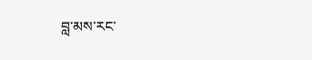བླ་མས་རང་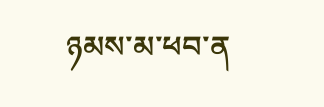ཉམས་མ་ཕབ་ན